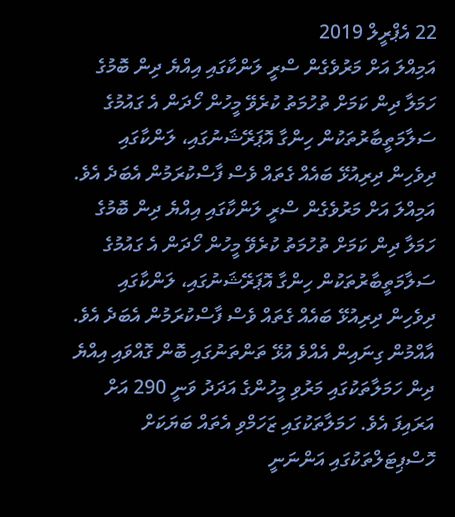22 އެޕްރީލް 2019
އަމިއްލަ އަށް މަރުވެގެން ސްރީ ލަންކާގައި އިއްޔެ ދިން ބޮމުގެ ހަމަލާ ދިން ކަމަށް ތުހުމަތު ކުރެވޭ މީހުން ހޯދަން އެ ގައުމުގެ ސަލާމަތީބާރުތަކުން ހިންގާ އޮޕަރޭޝަނުގައި، ލަންކާގައި ދިވެހިން ދިރިއުޅޭ ބައެއް ގެތައް ވެސް ފާސްކުރަމުން އެބަދެ އެވެ.
އަމިއްލަ އަށް މަރުވެގެން ސްރީ ލަންކާގައި އިއްޔެ ދިން ބޮމުގެ ހަމަލާ ދިން ކަމަށް ތުހުމަތު ކުރެވޭ މީހުން ހޯދަން އެ ގައުމުގެ ސަލާމަތީބާރުތަކުން ހިންގާ އޮޕަރޭޝަނުގައި، ލަންކާގައި ދިވެހިން ދިރިއުޅޭ ބައެއް ގެތައް ވެސް ފާސްކުރަމުން އެބަދެ އެވެ.
އާއްމުން ގިނައިން އެއްވެ އުޅޭ ތަންތަނުގައި ބޮން ގޮއްވައި އިއްޔެ ދިން ހަމަލާތަކުގައި މަރުވި މީހުންގެ އަދަދު ވަނީ 290 އަށް އަރައިފަ އެވެ. ހަމަލާތަކުގައި ޒަހަމްވި އެތައް ބަޔަކަށް ހޮސްޕިޓަލްތަކުގައި އަންނަނީ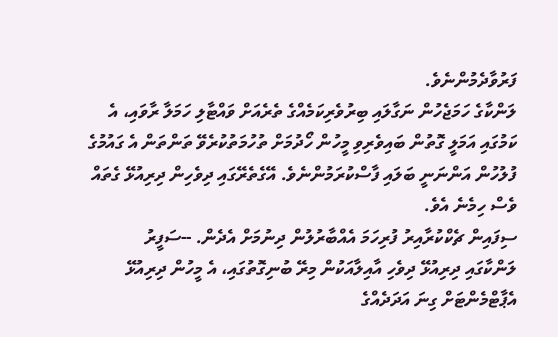ފަރުވާދެމުންނެވެ.
ލަންކާގެ ހަމަޖެހުން ނަގާލައި ބިރުވެރިކަމެއްގެ ތެރެއަށް ވައްޓާލި ހަމަލާ ރާވައި، އެ ކަމުގައި އަމަލީ ގޮތުން ބައިވެރިވި މީހުން ހޯދުމަށް ތުހުމަތުކުރެވޭ ތަންތަން އެ ގައުމުގެ ފުލުހުން އަންނަނީ ބަލައި ފާސްކުރަމުންނެވެ. އޭގެތެރޭގައި ދިވެހިން ދިރިއުޅޭ ގެތައް ވެސް ހިމެނެ އެވެ.
ސިފައިން ޗެކްކުރާއިރު ފުރިހަމަ އެއްބާރުލުން ދިނުމަށް އެދެން. --ސަފީރު
ލަންކާގައި ދިރިއުޅޭ ދިވެހި އާއިލާއަކުން މިރޭ ބުނިގޮތުގައި، އެ މީހުން ދިރިއުޅޭ އެޕާޓްމެންޓަށް ގިނަ އަދަދެއްގެ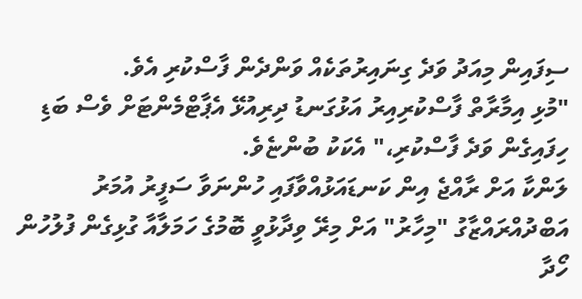ސިފައިން މިއަދު ވަދެ ގިނައިރުތަކެއް ވަންދެން ފާސްކުރި އެވެ.
"މުޅި އިމާރާތް ފާސްކުރިއިރު އަޅުގަނޑު ދިރިއުޅޭ އެޕާޓްމެންޓަށް ވެސް ބަޑި ހިފައިގެން ވަދެ ފާސްކުރި،" އެކަކު ބުންޏެވެ.
ލަންކާ އަށް ރާއްޖެ އިން ކަނޑައަޅުއްވާފައި ހުންނަވާ ސަފީރު އުމަރު އަބްދުއްރައްޒާގު "މިހާރު" އަށް މިރޭ ވިދާޅުވީ ބޮމުގެ ހަމަލާއާ ގުޅިގެން ފުލުހުން ހޯދާ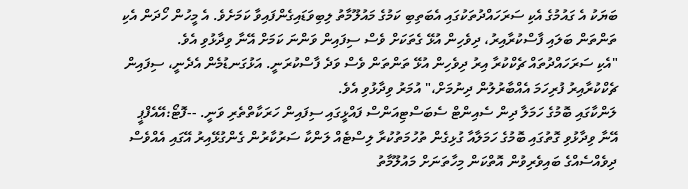ބަޔަކު އެ ގައުމުގެ އެކި ސަރަހައްދުތަކުގައި އެބަތިބި ކަމުގެ މައުލޫމާތު ލިބިވަޑައިގެންފައިވާ ކަމަށެވެ. އެ މީހުން ހޯދަން އެކި ތަންތަން ބަލައި ފާސްކުރާއިރު، ދިވެހިން އުޅޭ ގެތަކަށް ވެސް ސިފައިން ވަންނަ ކަމަށް އޭނާ ވިދާޅުވި އެވެ.
"އެކި ސަރަހައްދުތައް ޗެކްކުރާ އިރު ދިވެހިން އުޅޭ ތަންތަން ވެސް ވަދެ ފާސްކުރަނީ. އަޅުގަނޑުމެން އެދެނީ، ސިފައިން ޗެކްކުރާއިރު ފުރިހަމަ އެއްބާރުލުން ދިނުމަށް،" އުމަރު ވިދާޅުވި އެވެ.
ލަންކާގައި ބޮމުގެ ހަމަލާ ދިން ސެއިންޓް ސެބަސްޓިއަންސް ފައްޅީގައި ސިފައިން ހަރަކާތްތެރި ވަނީ. --ފޮޓޯ:އޭއެފްޕީ
އޭނާ ވިދާޅުވި ގޮތުގައި ބޮމުގެ ހަމަލާއާ ގުޅިގެން ތުހުމަތުކުރާ ލިސްޓެއް ލަންކާ ސަރުކާރުން ގެންގުޅޭއިރު އޭގައި އެއްވެސް ދިވެއްސެއްގެ ބައިވެރިވުން އޮތްކަން މިހާތަނަށް މައުލޫމާތު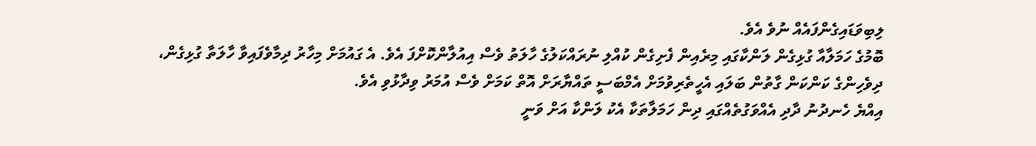ލިބިވަޑައިގެންފައެއް ނުވެ އެވެ.
ބޮމުގެ ހަމަލާއާ ގުޅިގެން ލަންކާގައި މިރެއިން ފެށިގެން ކުއްލި ނުރައްކަލުގެ ހާލަތު ވެސް އިއުލާންކޮށްފަ އެވެ. އެ ގައުމަށް މިހާރު ދިމާވެފައިވާ ހާލަތާ ގުޅިގެން، ދިވެހިންގެ ކަންކަން ގާތުން ބަލައި އެހީތެރިވުމަށް އެމްބަސީ ތައްޔާރަށް އޮތް ކަމަށް ވެސް އުމަރު ވިދާޅުވި އެވެ.
އިއްޔެ ހެނދުނު ދާދި އެއްވަގުތެއްގައި ދިން ހަމަލާތަކާ އެކު ލަންކާ އަށް ވަނީ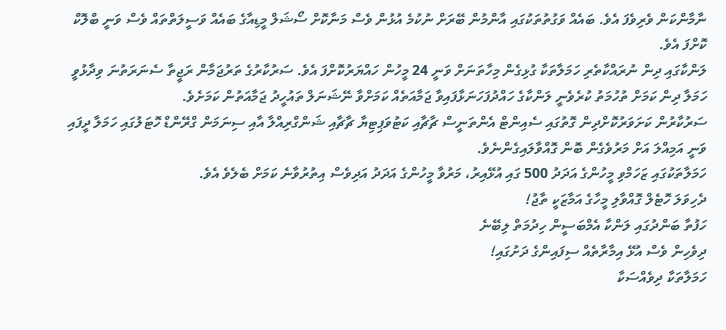ނާމާންކަން ވެރިވެފަ އެވެ. ބައެއް ވަގުތުތަކުގައި އާންމުން ބޭރަށް ނުކުމެ އުޅުން ވެސް މަނާކޮށް ސޯޝަލް މީޑިއާގެ ބައެއް ވަސީލަތްތައް ވެސް ވަނީ ބްލޮކް ކޮށްފަ އެވެ.
ލަންކާގައި ދިން ނުރައްކާތެރި ހަމަލާތަކާ ގުޅިގެން މިހާތަނަށް ވަނީ 24 މީހުން ހައްޔަރުކޮށްފަ އެވެ. ސަރުކާރުގެ ތަރުޖަމާން ރަޖީތާ ސެނަރަތުނަ ވިދާޅުވީ ހަމަލާ ދިން ކަމަށް ތުހުމަތު ކުރެވެނީ ލަންކާގެ ހައްދުފަހަނަޅާފައިވާ ޖަމާއަތެއް ކަމަށްވާ ނޭޝަނަލް ތައުހީދު ޖަމާއަތުން ކަމަށެވެ.
ސަރުކާރުން ކަށަވަރުކޮށްދިން ގޮތުގައި ސެއިންޓް އެންތަނީސް ޗާޗާއި ކަޓުވަޕިޓިޔާ ޗާޗާއި ޝަންގްރިއްލާ އާއި ސިނަމަން ގްރޭންޑް ހޮޓަލުގައި ހަމަލާ ދީފައި ވަނީ އަމިއްލަ އަށް މަރުވެގެން ބޮން ގޮއްވާލައިގެންނެވެ.
ހަމަލާތަކުގައި ޒަހަމްވި މީހުންގެ އަދަދު 500 ގައި އުޅޭއިރު، މަރުވާ މީހުންގެ އަދަދު އަދިވެސް އިތުރުވާނެ ކަމަށް ބެލެވެ އެވެ.
ދެހިވަލަ ހޮޓެލް ގޮއްވާލި މީހާގެ އަމާޒަކީ ތާޖު!
ހަފުތާ ބަންދުގައި ލަންކާ އެމްބަސީން ހިދުމަތް ލިބޭނެ
ދިވެހިން ވެސް އުޅޭ އިމާރާތެއް ސިފައިންގެ ދަށުގައި!
ހަމަލާތަކާ ދިވެއްސަކާ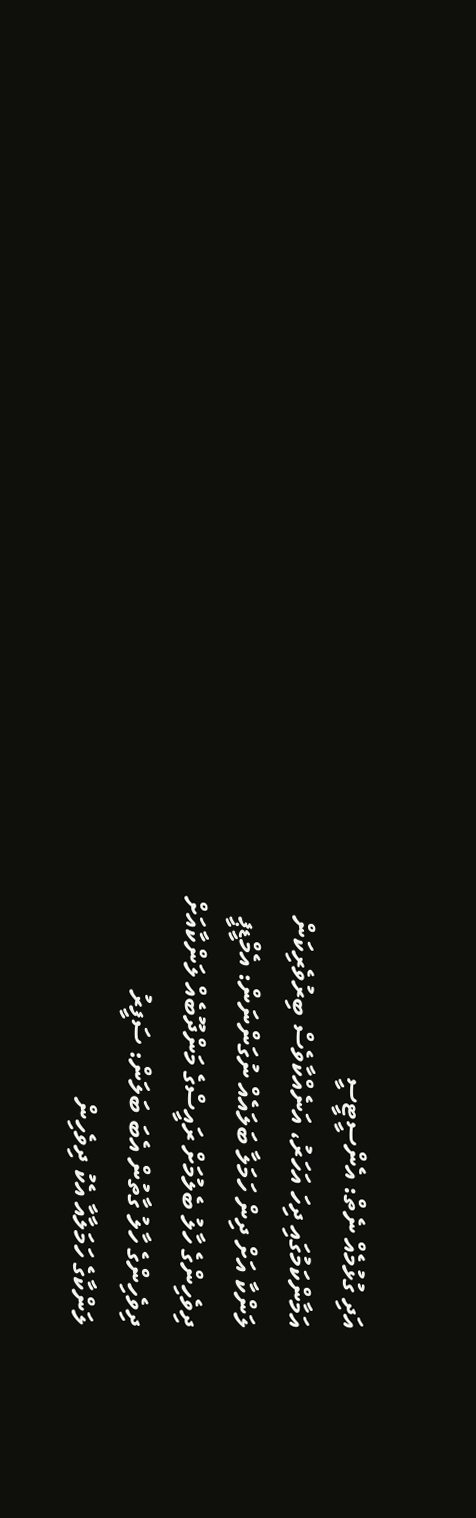އަދި ގުޅުމެއް ނެތް: އެންސީޓީސީ
އަމާންކަމުގައި ދިހަ އަހަރު، އަނެއްކާވެސް ބިރުވެރިކަން
ލަންކާ އަށް ދިން ހަމަލާ ބަލައެއް ނުގަންނަން: އެމްޑީޕީ
ދިވެހިންގެ ހާލު ބެލުމަށް ރައީސްގެ މަންދޫބެއް ލަންކާއަށް
ދިވެހިންގެ ހާލު ގާތުން އެބަ ބަލަން: ސަފީރު
ލަންކާގެ ހަމަލާއާ އެކު ދިވެހިން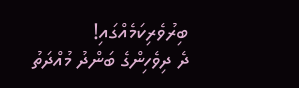ބިރުވެރިކަމެއްގައި!
ދެ ދިވެހިންގެ ބަންދު މުއްދަތު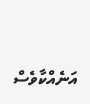އަނެއްކާވެސް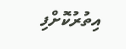އިތުރުކޮށްފި